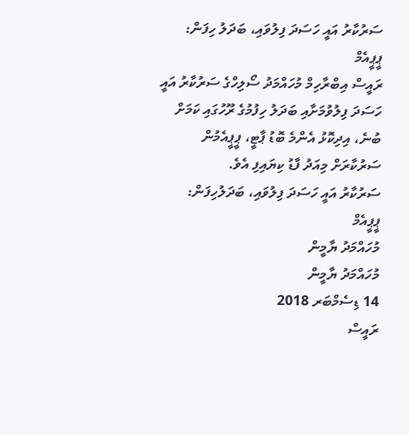ސަރުކާރު އައީ ހަސަދަ ފިލުވައި، ބަދަލު ހިފަން: ޕީޕީއެމް
ރައީސް އިބްރާހިމް މުހައްމަދު ސޯލިހްގެ ސަރުކާރު އައީ ހަސަދަ ފިލުވުމަށާއި ބަދަލު ހިފުމުގެ ރޫހުގައި ކަމަށް ބުނެ، އިދިކޮޅު އެންމެ ބޮޑު ޕާޓީ، ޕީޕީއެމުން ސަރުކާރަށް މިއަދު ފާޑު ކިޔައިފި އެވެ.
ސަރުކާރު އައީ ހަސަދަ ފިލުވައި، ބަދަލުހިފަން: ޕީޕީއެމް
މުހައްމަދު ޔާމީން
މުހައްމަދު ޔާމީން
14 ޑިސެމްބަރ 2018
ރައީސް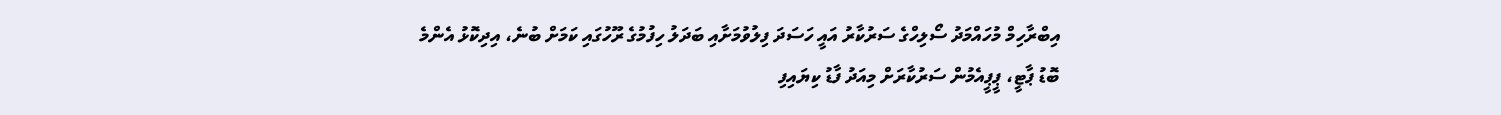އިބްރާހިމް މުހައްމަދު ސޯލިހްގެ ސަރުކާރު އައީ ހަސަދަ ފިލުވުމަށާއި ބަދަލު ހިފުމުގެ ރޫހުގައި ކަމަށް ބުނެ، އިދިކޮޅު އެންމެ ބޮޑު ޕާޓީ، ޕީޕީއެމުން ސަރުކާރަށް މިއަދު ފާޑު ކިޔައިފި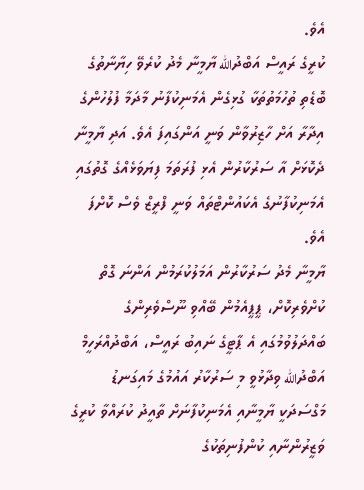އެވެ.
ކުރީގެ ރައީސް އަބްދުالله ޔާމީނާ މެދު ކުރެވޭ ހިޔާނާތުގެ ބޮޑެތި ތުހުމަތުތަކާ ގުޅިގެން އެމަނިކުފާނު މާދަމާ ފުލުހުންގެ އިދާރާ އަށް ހާޒިރުވާން ވަނީ އަންގައިފަ އެވެ. އަދި ޔާމީނާ ދެކޮޅަށް އާ ސަރުކާރުން އެޅި ފުރަތަމަ ފިޔަވަޅެއްގެ ގޮތުގައި އެމަނިކުފާނުގެ އެކައުންޓްތައް ވަނީ ފްރީޒް ވެސް ކޮށްފަ އެވެ.
ޔާމީނާ މެދު ސަރުކާރުން އަމަލުކުރަމުން އަންނަ ގޮތް ކުށްވެރިކޮށް، ޕީޕީއެމުން ބޭއްވި ނޫސްވެރިންގެ ބައްދަލުވުމުގައި އެ ޕާޓީގެ ނައިބު ރައީސް، އަބްދުއްރަހީމް އަބްދުالله ވިދާޅުވީ މި ސަރުކާރު އައުމުގެ މައިގަނޑު މަގްސަދަކީ ޔާމީނާއި އެމަނިކުފާނަށް ތާއީދު ކުރައްވާ ކުރީގެ ވަޒީރުންނާއި ކުންފުނިތަކުގެ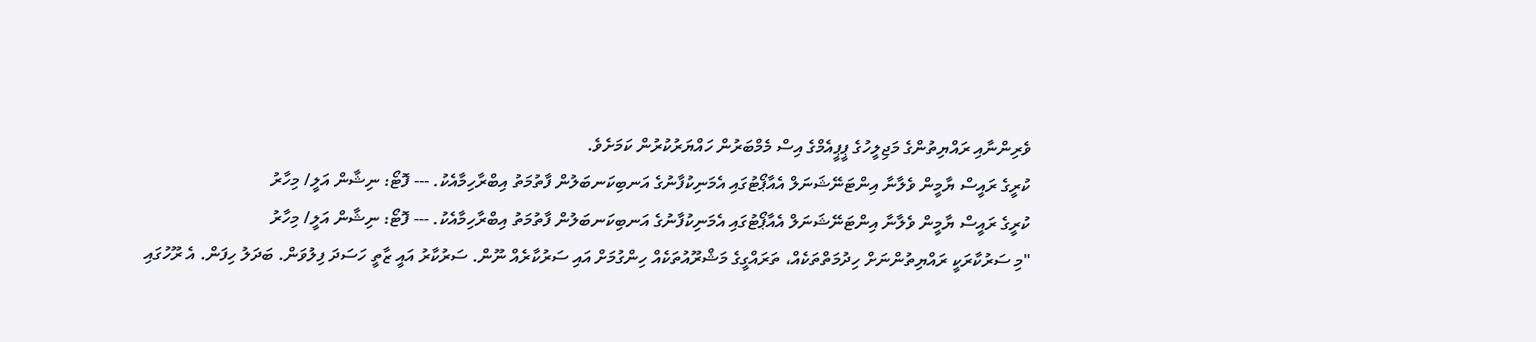ވެރިންނާއި ރައްޔިތުންގެ މަޖިލީހުގެ ޕީޕީއެމްގެ އިސް މެމްބަރުން ހައްޔަރުކުރުން ކަމަށެވެ.
ކުރީގެ ރައީސް ޔާމީން ވެލާނާ އިންޓަނޭޝަނަލް އެއާޕޯޓުގައި އެމަނިކުފާނުގެ އަނބިކަނބަލުން ފާތުމަތު އިބްރާހިމާއެކު. --- ފޮޓޯ: ނިޝާން އަލީ/ މިހާރު
ކުރީގެ ރައީސް ޔާމީން ވެލާނާ އިންޓަނޭޝަނަލް އެއާޕޯޓުގައި އެމަނިކުފާނުގެ އަނބިކަނބަލުން ފާތުމަތު އިބްރާހިމާއެކު. --- ފޮޓޯ: ނިޝާން އަލީ/ މިހާރު
"މި ސަރުކާރަކީ ރައްޔިތުންނަށް ހިދުމަތްތަކެއް، ތަރައްގީގެ މަޝްރޫއުތަކެއް ހިންގުމަށް އައި ސަރުކާރެއް ނޫން. ސަރުކާރު އައީ ޒާތީ ހަސަދަ ފިލުވަން. ބަދަލު ހިފަން. އެ ރޫހުގައި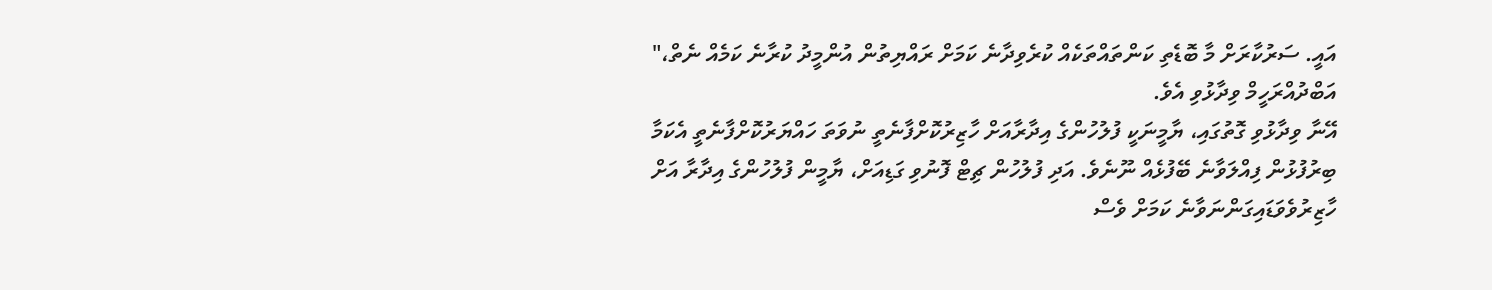އައީ. ސަރުކާރަށް މާ ބޮޑެތި ކަންތައްތަކެއް ކުރެވިދާނެ ކަމަށް ރައްޔިތުން އުންމީދު ކުރާނެ ކަމެއް ނެތް،" އަބްދުއްރަހީމް ވިދާޅުވި އެވެ.
އޭނާ ވިދާޅުވި ގޮތުގައި، ޔާމީނަކީ ފުލުހުންގެ އިދާރާއަށް ހާޒިރުކޮށްފާނެތީ ނުވަތަ ހައްޔަރުކޮށްފާނެތީ އެކަމާ ބިރުފުޅުން ފިއްލަވާނެ ބޭފުޅެއް ނޫނެވެ. އަދި ފުލުހުން ޗިޓް ފޮނުވި ގަޑިއަށް، ޔާމީން ފުލުހުންގެ އިދާރާ އަށް ހާޒިރުވެވަޑައިގަންނަވާނެ ކަމަށް ވެސް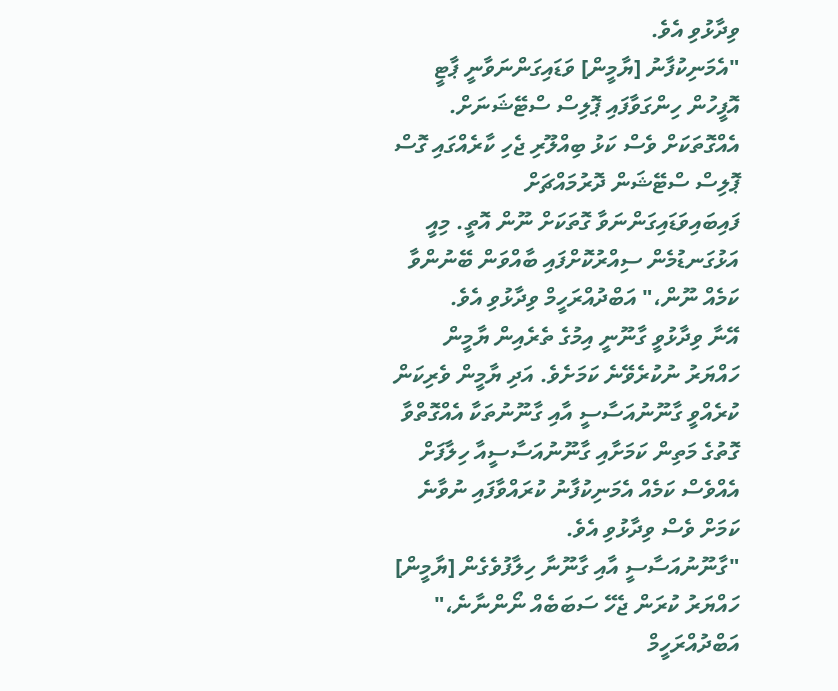ވިދާޅުވި އެވެ.
"އެމަނިކުފާނު [ޔާމީން] ވަޑައިގަންނަވާނީ ޕާޓީ އޮފީހުން ހިންގަވާފައި ޕޮލިސް ސްޓޭޝަނަށް. އެއްގޮތަކަށް ވެސް ކަޅު ބިއްލޫރި ޖެހި ކާރެއްގައި ގޮސް ޕޮލިސް ސްޓޭޝަން ދޮރުމައްޗަށް ފައިބައިވަޑައިގަންނަވާ ގޮތަކަށް ނޫން އޮތީ. މިއީ އަޅުގަނޑުމެން ސިއްރުކޮށްފައި ބާއްވަން ބޭނުންވާ ކަމެއް ނޫން،" އަބްދުއްރަހީމް ވިދާޅުވި އެވެ.
އޭނާ ވިދާޅުވީ ގާނޫނީ އިމުގެ ތެރެއިން ޔާމީން ހައްޔަރު ނުކުރެވޭނެ ކަމަށެވެ. އަދި ޔާމީން ވެރިކަން ކުރެއްވީ ގާނޫނުއަސާސީ އާއި ގާނޫނުތަކާ އެއްގޮތްވާ ގޮތުގެ މަތިން ކަމަށާއި ގާނޫނުއަސާސީއާ ހިލާފަށް އެއްވެސް ކަމެއް އެމަނިކުފާނު ކުރައްވާފައި ނުވާނެ ކަމަށް ވެސް ވިދާޅުވި އެވެ.
"ގާނޫނުއަސާސީ އާއި ގާނޫނާ ހިލާފުވެގެން [ޔާމީން] ހައްޔަރު ކުރަން ޖެހޭ ސަބަބެއް ނޯންނާނެ،" އަބްދުއްރަހީމް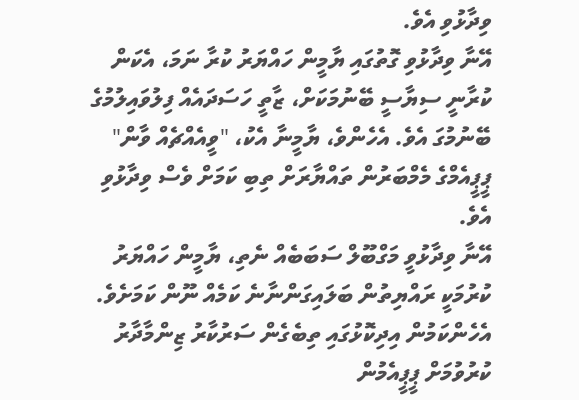ވިދާޅުވި އެވެ.
އޭނާ ވިދާޅުވި ގޮތުގައި ޔާމީން ހައްޔަރު ކުރާ ނަމަ، އެކަން ކުރާނީ ސިޔާސީ ބޭނުމަކަށް، ޒާތީ ހަސަދައެއް ފިލުވައިލުމުގެ ބޭނުމުގަ އެވެ. އެހެންވެ، ޔާމީނާ އެކު، "ވީއެއްޗެއް ވާން" ޕީޕީއެމްގެ މެމްބަރުން ތައްޔާރަށް ތިބި ކަމަށް ވެސް ވިދާޅުވި އެވެ.
އޭނާ ވިދާޅުވީ މަގްބޫލް ސަބަބެއް ނެތި، ޔާމީން ހައްޔަރު ކުރުމަކީ ރައްޔިތުން ބަލައިގަންނާނެ ކަމެއް ނޫން ކަމަށެވެ. އެހެންކަމުން އިދިކޮޅުގައި ތިބެގެން ސަރުކާރު ޒިންމާދާރު ކުރުވުމަށް ޕީޕީއެމުން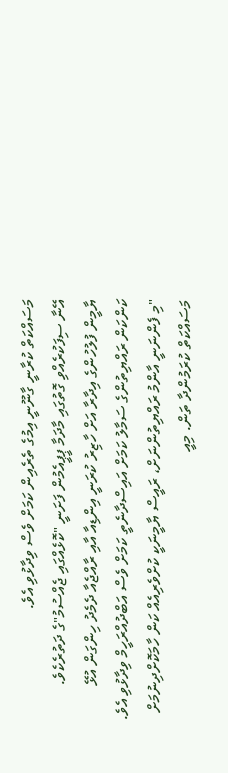މަސައްކަތް ކުރާނީ ގާނޫނީ އިމުގެ ތެރެއިން ކަމަށް ވެސް ވިދާޅުވި އެވެ.
އޭނާ ސިފަކުރެއްވި ގޮތުގައި މާދަމާ ޕީޕީއެމުން ފަށަނީ "ކޮޅެއްގައި ޖެއްސުމު"ގެ ދަތުރެކެވެ.
ޔާމީން ފުލުހުންގެ އިދާރާ އަށް ހާޒިރު ކުރަނީ އިންޑިއާ އާއި ރާއްޖެއާ ދެމެދު ހިންގަން އުޅޭ ކަންކަން ރައްޔިތުންގެ ސަމާލު ކަމަށް އައިސްދާނެތީ ކަމަށް ވެސް އަބްދުއްރަހީމް ވިދާޅުވި އެވެ.
"މި ފެންނަނީ އާންމު ރައްޔިތުންނަށް، ރައީސް ޔާމީނަކީ ކުށްވެރިއެއް ކަން ހާމަކޮށްދިނުމަށް މަސައްކަތް ކުރަމުންދާ ތަން. މިއީ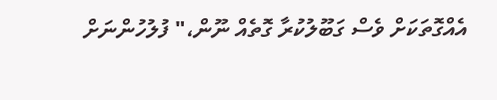އެއްގޮތަކަށް ވެސް ގަބޫލުކުރާ ގޮތެއް ނޫން،" ފުލުހުންނަށް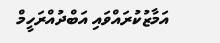އަމާޒުކުރައްވައި އަބްދުއްރަހީމް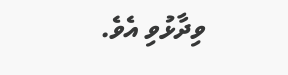ވިދާޅުވި އެވެ.